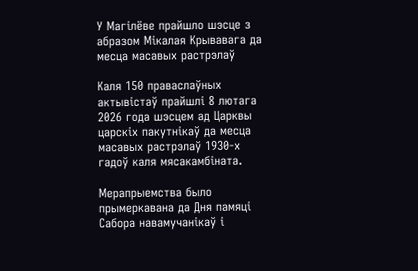У Магілёве прайшло шэсце з абразом Мікалая Крывавага да месца масавых растрэлаў

Каля 150 праваслаўных актывістаў прайшлі 8 лютага 2026 года шэсцем ад Царквы царскіх пакутнікаў да месца масавых растрэлаў 1930-х гадоў каля мясакамбіната.

Мерапрыемства было прымеркавана да Дня памяці Сабора навамучанікаў і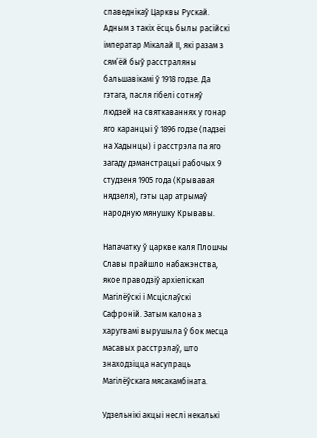спаведнікаў Царквы Рускай. Адным з такіх ёсць былы расійскі імператар Мікалай ІІ, які разам з сям’ёй быў расстраляны бальшавікамі ў 1918 годзе. Да гэтага, пасля гібелі сотняў людзей на святкаваннях у гонар яго каранцыі ў 1896 годзе (падзеі на Хадынцы) і расстрэла па яго загаду дэманстрацыі рабочых 9 студзеня 1905 года (Крывавая нядзеля), гэты цар атрымаў народную мянушку Крывавы.

Напачатку ў царкве каля Плошчы Славы прайшло набажэнства, якое праводзіў архіепіскап Магілёўскі і Мсціслаўскі Сафроній. Затым калона з харугвамі вырушыла ў бок месца масавых расстрэлаў, што знаходзіцца насупраць Магілёўскага мясакамбіната.

Удзельнікі акцыі неслі некалькі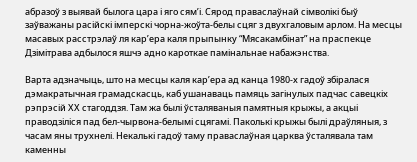абразоў з выявай былога цара і яго сям’і. Сярод праваслаўнай сімволікі быў заўважаны расійскі імперскі чорна-жоўта-белы сцяг з двухгаловым арлом. На месцы масавых расстрэлаў ля кар’ера каля прыпынку “Мясакамбінат” на праспекце Дзімітрава адбылося яшчэ адно кароткае памінальнае набажэнства.

Варта адзначыць, што на месцы каля кар’ера ад канца 1980-х гадоў збіралася дэмакратычная грамадскасць, каб ушанаваць памяць загінулых падчас савецкіх рэпрэсій ХХ стагоддзя. Там жа былі ўсталяваныя памятныя крыжы, а акцыі праводзіліся пад бел-чырвона-белымі сцягамі. Паколькі крыжы былі драўляныя, з часам яны трухнелі. Некалькі гадоў таму праваслаўная царква ўсталявала там каменны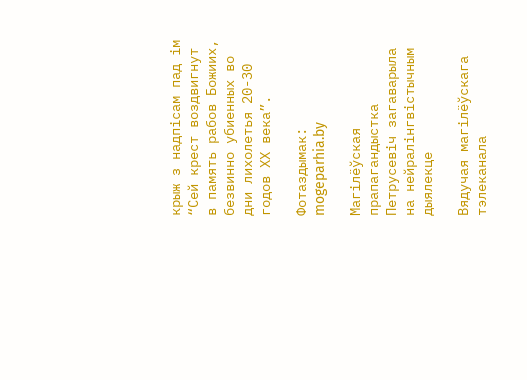крыж з надпісам пад ім “Сей крест воздвигнут в память рабов Божиих, безвинно убиенных во дни лихолетья 20-30 годов ХХ века”.

Фотаздымак: mogeparhia.by

Магілёўская прапагандыстка Петрусевіч загаварыла на нейралінгвістычным дыялекце

Вядучая магілёўскага тэлеканала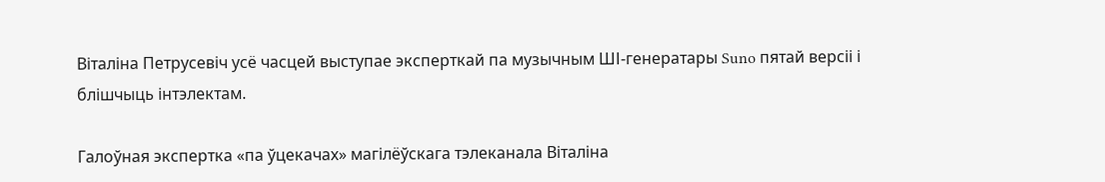Віталіна Петрусевіч усё часцей выступае эксперткай па музычным ШІ-генератары Suno пятай версіі і блішчыць інтэлектам.

Галоўная экспертка «па ўцекачах» магілёўскага тэлеканала Віталіна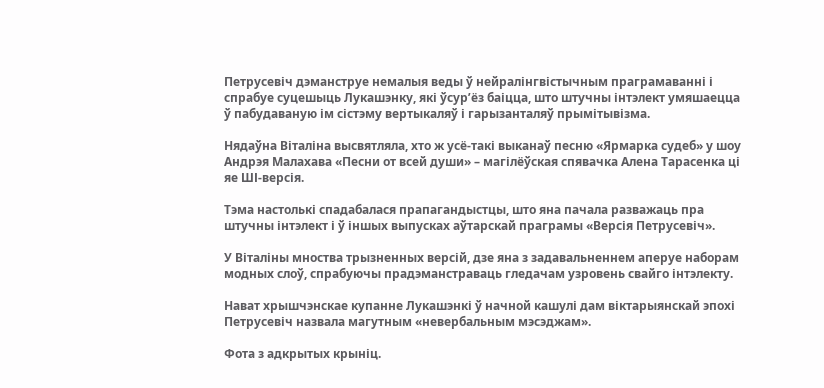Петрусевіч дэманструе немалыя веды ў нейралінгвістычным праграмаванні і спрабуе суцешыць Лукашэнку, які ўсур’ёз баіцца, што штучны інтэлект умяшаецца ў пабудаваную ім сістэму вертыкаляў і гарызанталяў прымітывізма.

Нядаўна Віталіна высвятляла, хто ж усё-такі выканаў песню «Ярмарка судеб» у шоу Андрэя Малахава «Песни от всей души» – магілёўская спявачка Алена Тарасенка ці яе ШІ-версія.

Тэма настолькі спадабалася прапагандыстцы, што яна пачала разважаць пра штучны інтэлект і ў іншых выпусках аўтарскай праграмы «Версія Петрусевіч».

У Віталіны мноства трызненных версій, дзе яна з задавальненнем аперуе наборам модных слоў, спрабуючы прадэманстраваць гледачам узровень свайго інтэлекту.

Нават хрышчэнскае купанне Лукашэнкі ў начной кашулі дам віктарыянскай эпохі Петрусевіч назвала магутным «невербальным мэсэджам».

Фота з адкрытых крыніц.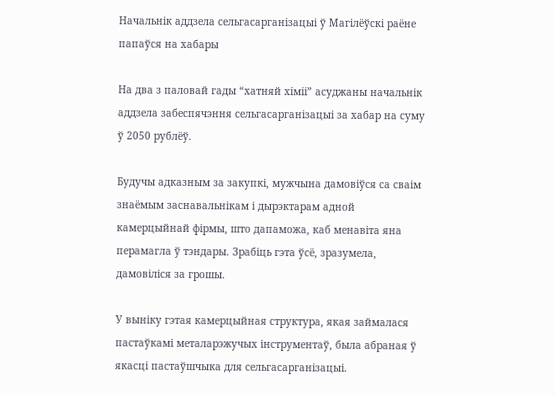Начальнік аддзела сельгасарганізацыі ў Магілёўскі раёне папаўся на хабары

На два з паловай гады “хатняй хіміі” асуджаны начальнік аддзела забеспячэння сельгасарганізацыі за хабар на суму ў 2050 рублёў.

Будучы адказным за закупкі, мужчына дамовіўся са сваім знаёмым заснавальнікам і дырэктарам адной камерцыйнай фірмы, што дапаможа, каб менавіта яна перамагла ў тэндары. Зрабіць гэта ўсё, зразумела, дамовіліся за грошы.

У выніку гэтая камерцыйная структура, якая займалася пастаўкамі металарэжучых інструментаў, была абраная ў якасці пастаўшчыка для сельгасарганізацыі.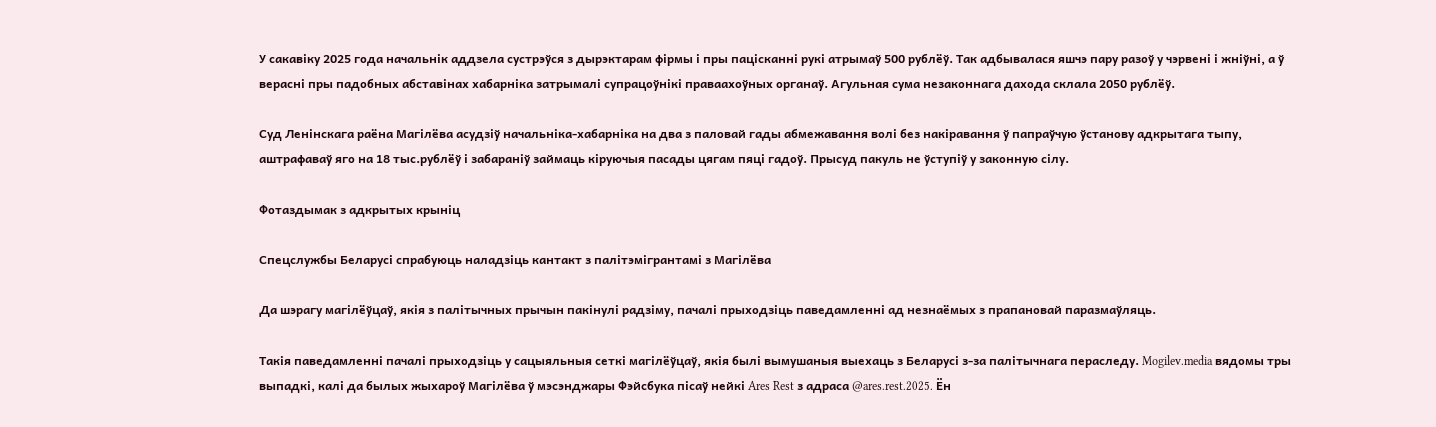У сакавіку 2025 года начальнік аддзела сустрэўся з дырэктарам фірмы і пры пацісканні рукі атрымаў 500 рублёў. Так адбывалася яшчэ пару разоў у чэрвені і жніўні, а ў верасні пры падобных абставінах хабарніка затрымалі супрацоўнікі праваахоўных органаў. Агульная сума незаконнага дахода склала 2050 рублёў.

Суд Ленінскага раёна Магілёва асудзіў начальніка-хабарніка на два з паловай гады абмежавання волі без накіравання ў папраўчую ўстанову адкрытага тыпу, аштрафаваў яго на 18 тыс.рублёў і забараніў займаць кіруючыя пасады цягам пяці гадоў. Прысуд пакуль не ўступіў у законную сілу.

Фотаздымак з адкрытых крыніц

Спецслужбы Беларусі спрабуюць наладзіць кантакт з палітэмігрантамі з Магілёва

Да шэрагу магілёўцаў, якія з палітычных прычын пакінулі радзіму, пачалі прыходзіць паведамленні ад незнаёмых з прапановай паразмаўляць.

Такія паведамленні пачалі прыходзіць у сацыяльныя сеткі магілёўцаў, якія былі вымушаныя выехаць з Беларусі з-за палітычнага пераследу. Mogilev.media вядомы тры выпадкі, калі да былых жыхароў Магілёва ў мэсэнджары Фэйсбука пісаў нейкі Ares Rest з адраса @ares.rest.2025. Ён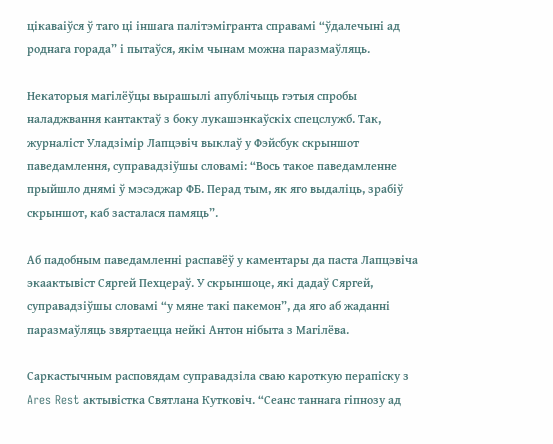цікаваіўся ў таго ці іншага палітэмігранта справамі “ўдалечыні ад роднага горада” і пытаўся, якім чынам можна паразмаўляць.

Некаторыя магілёўцы вырашылі апублічыць гэтыя спробы наладжвання кантактаў з боку лукашэнкаўскіх спецслужб. Так, журналіст Уладзімір Лапцэвіч выклаў у Фэйсбук скрыншот паведамлення, суправадзіўшы словамі: “Вось такое паведамленне прыйшло днямі ў мэсэджар ФБ. Перад тым, як яго выдаліць, зрабіў скрыншот, каб засталася памяць”.

Аб падобным паведамленні распавёў у каментары да паста Лапцэвіча экаактывіст Сяргей Пехцераў. У скрыншоце, які дадаў Сяргей, суправадзіўшы словамі “у мяне такі пакемон”, да яго аб жаданні паразмаўляць звяртаецца нейкі Антон нібыта з Магілёва.

Саркастычным расповядам суправадзіла сваю кароткую перапіску з Ares Rest актывістка Святлана Кутковіч. “Сеанс таннага гіпнозу ад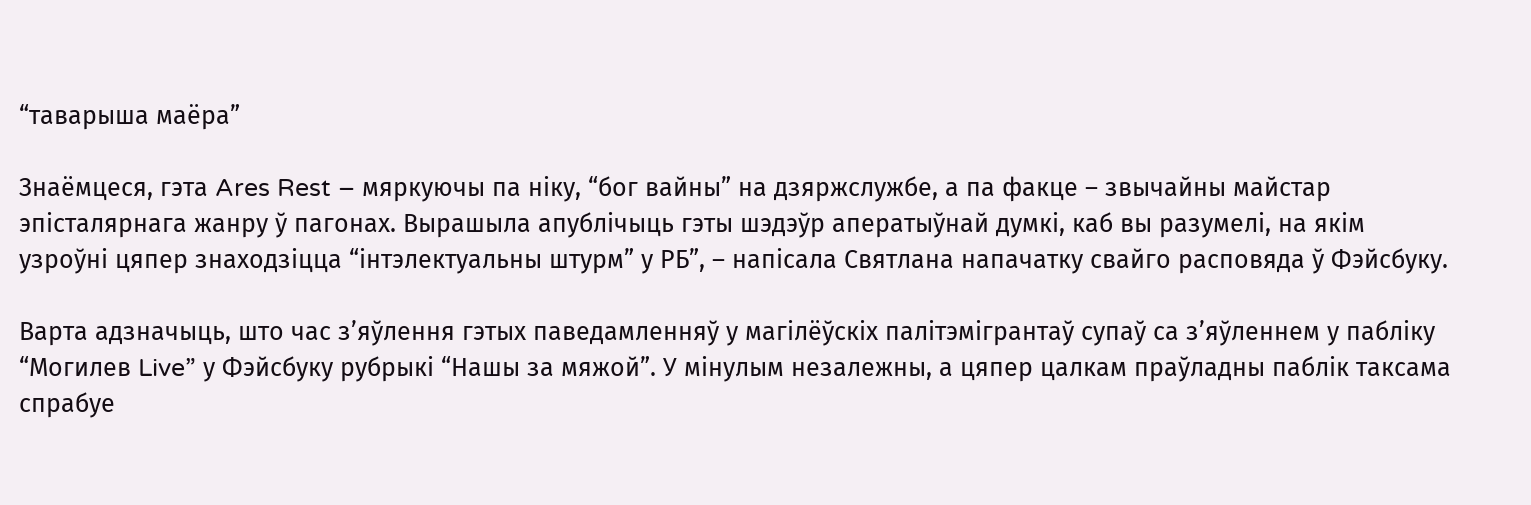“таварыша маёра”

Знаёмцеся, гэта Ares Rest – мяркуючы па ніку, “бог вайны” на дзяржслужбе, а па факце – звычайны майстар эпісталярнага жанру ў пагонах. Вырашыла апублічыць гэты шэдэўр аператыўнай думкі, каб вы разумелі, на якім узроўні цяпер знаходзіцца “інтэлектуальны штурм” у РБ”, – напісала Святлана напачатку свайго расповяда ў Фэйсбуку.

Варта адзначыць, што час з’яўлення гэтых паведамленняў у магілёўскіх палітэмігрантаў супаў са з’яўленнем у пабліку “Могилев Live” у Фэйсбуку рубрыкі “Нашы за мяжой”. У мінулым незалежны, а цяпер цалкам праўладны паблік таксама  спрабуе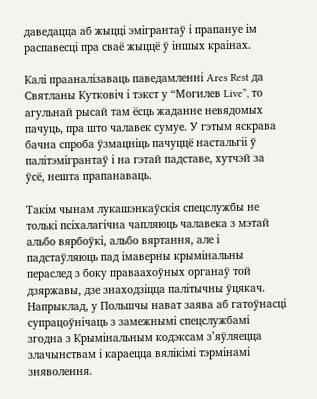даведацца аб жыцці эмігрантаў і прапануе ім распавесці пра сваё жыццё ў іншых краінах.

Калі прааналізаваць паведамленні Ares Rest да Святланы Кутковіч і тэкст у “Могилев Live”, то агульнай рысай там ёсць жаданне невядомых пачуць, пра што чалавек сумуе. У гэтым яскрава бачна спроба ўзмацніць пачуццё настальгіі ў палітэмігрантаў і на гэтай падставе, хутчэй за ўсё, нешта прапанаваць.

Такім чынам лукашэнкаўскія спецслужбы не толькі псіхалагічна чапляюць чалавека з мэтай альбо вярбоўкі, альбо вяртання, але і падстаўляюць пад імаверны крымінальны пераслед з боку праваахоўных органаў той дзяржавы, дзе знаходзіцца палітычны ўцякач. Напрыклад, у Польшчы нават заява аб гатоўнасці супрацоўнічаць з замежнымі спецслужбамі згодна з Крымінальным кодэксам з’яўляецца злачынствам і караецца вялікімі тэрмінамі зняволення.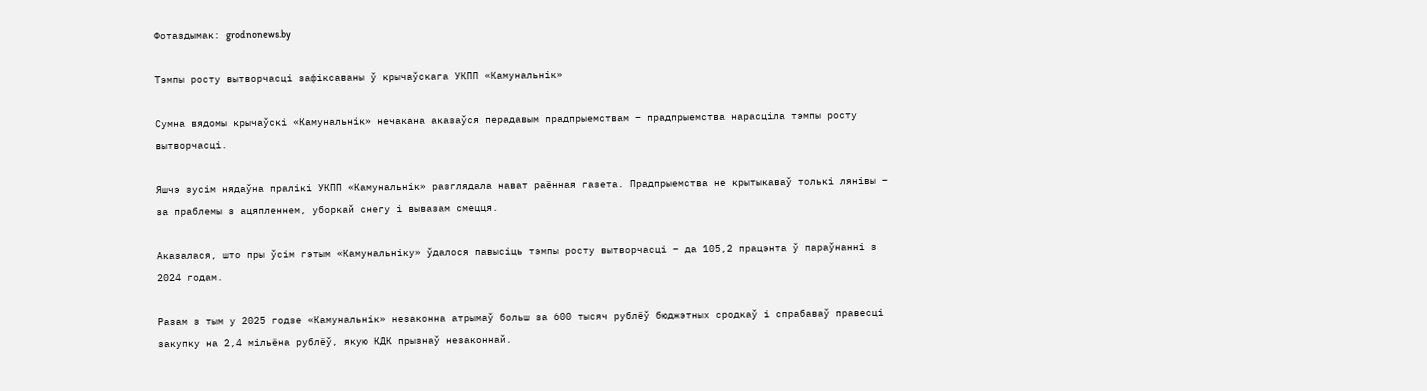Фотаздымак: grodnonews.by

Тэмпы росту вытворчасці зафіксаваны ў крычаўскага УКПП «Камунальнік»

Сумна вядомы крычаўскі «Камунальнік» нечакана аказаўся перадавым прадпрыемствам – прадпрыемства нарасціла тэмпы росту вытворчасці.

Яшчэ зусім нядаўна пралікі УКПП «Камунальнік» разглядала нават раённая газета. Прадпрыемства не крытыкаваў толькі лянівы – за праблемы з ацяпленнем, уборкай снегу і вывазам смецця.

Аказалася, што пры ўсім гэтым «Камунальніку» ўдалося павысіць тэмпы росту вытворчасці – да 105,2 працэнта ў параўнанні з 2024 годам.

Разам з тым у 2025 годзе «Камунальнік» незаконна атрымаў больш за 600 тысяч рублёў бюджэтных сродкаў і спрабаваў правесці закупку на 2,4 мільёна рублёў, якую КДК прызнаў незаконнай.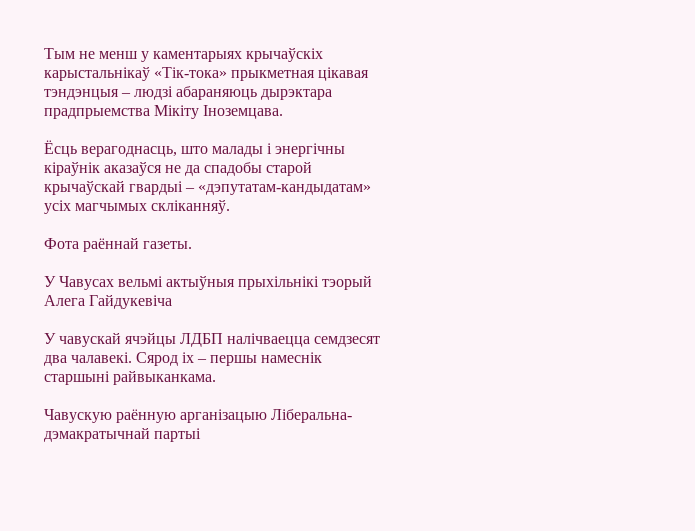Тым не менш у каментарыях крычаўскіх карыстальнікаў «Тік-тока» прыкметная цікавая тэндэнцыя – людзі абараняюць дырэктара прадпрыемства Мікіту Іноземцава.

Ёсць верагоднасць, што малады і энергічны кіраўнік аказаўся не да спадобы старой крычаўскай гвардыі – «дэпутатам-кандыдатам» усіх магчымых скліканняў.

Фота раённай газеты.

У Чавусах вельмі актыўныя прыхільнікі тэорый Алега Гайдукевіча

У чавускай ячэйцы ЛДБП налічваецца семдзесят два чалавекі. Сярод іх – першы намеснік старшыні райвыканкама.

Чавускую раённую арганізацыю Ліберальна-дэмакратычнай партыі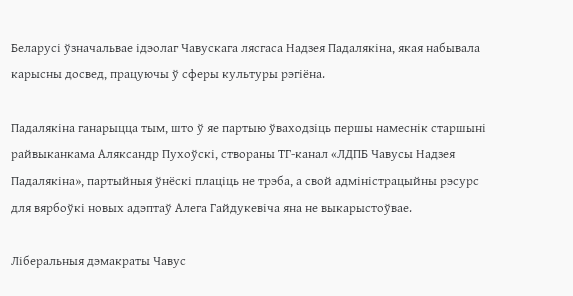Беларусі ўзначальвае ідэолаг Чавускага лясгаса Надзея Падалякіна, якая набывала карысны досвед, працуючы ў сферы культуры рэгіёна.

Падалякіна ганарыцца тым, што ў яе партыю ўваходзіць першы намеснік старшыні райвыканкама Аляксандр Пухоўскі, створаны ТГ-канал «ЛДПБ Чавусы Надзея Падалякіна», партыйныя ўнёскі плаціць не трэба, а свой адміністрацыйны рэсурс для вярбоўкі новых адэптаў Алега Гайдукевіча яна не выкарыстоўвае.

Ліберальныя дэмакраты Чавус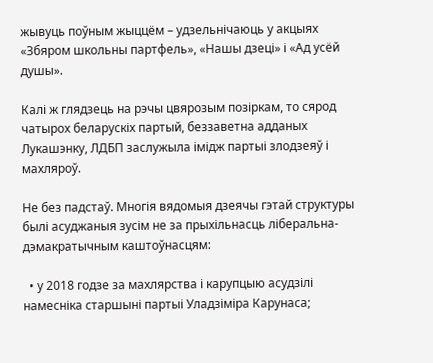жывуць поўным жыццём – удзельнічаюць у акцыях «Збяром школьны партфель», «Нашы дзеці» і «Ад усёй душы».

Калі ж глядзець на рэчы цвярозым позіркам, то сярод чатырох беларускіх партый, беззаветна адданых Лукашэнку, ЛДБП заслужыла імідж партыі злодзеяў і махляроў.

Не без падстаў. Многія вядомыя дзеячы гэтай структуры былі асуджаныя зусім не за прыхільнасць ліберальна-дэмакратычным каштоўнасцям:

  • у 2018 годзе за махлярства і карупцыю асудзілі намесніка старшыні партыі Уладзіміра Карунаса;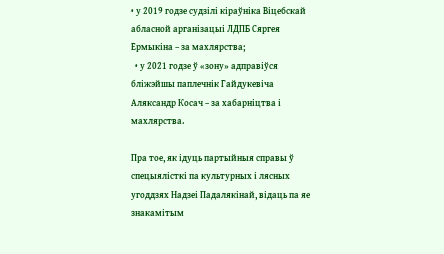• у 2019 годзе судзілі кіраўніка Віцебскай абласной арганізацыі ЛДПБ Сяргея Ермыкіна – за махлярства;
  • у 2021 годзе ў «зону» адправіўся бліжэйшы паплечнік Гайдукевіча Аляксандр Косач – за хабарніцтва і махлярства.

Пра тое, як ідуць партыйныя справы ў спецыялісткі па культурных і лясных угоддзях Надзеі Падалякінай, відаць па яе знакамітым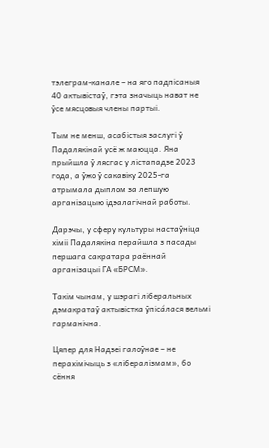тэлеграм-канале – на яго падпісаныя 40 актывістаў, гэта значыць нават не ўсе мясцовыя члены партыі.

Тым не менш, асабістыя заслугі ў Падалякінай усё ж маюцца. Яна прыйшла ў лясгас у лістападзе 2023 года, а ўжо ў сакавіку 2025-га атрымала дыплом за лепшую арганізацыю ідэалагічнай работы.

Дарэчы, у сферу культуры настаўніца хіміі Падалякіна перайшла з пасады першага сакратара раённай арганізацыі ГА «БРСМ».

Такім чынам, у шэрагі ліберальных дэмакратаў актывістка ўпіса́лася вельмі гарманічна.

Цяпер для Надзеі галоўнае – не перахімічыць з «лібералізмам», бо сёння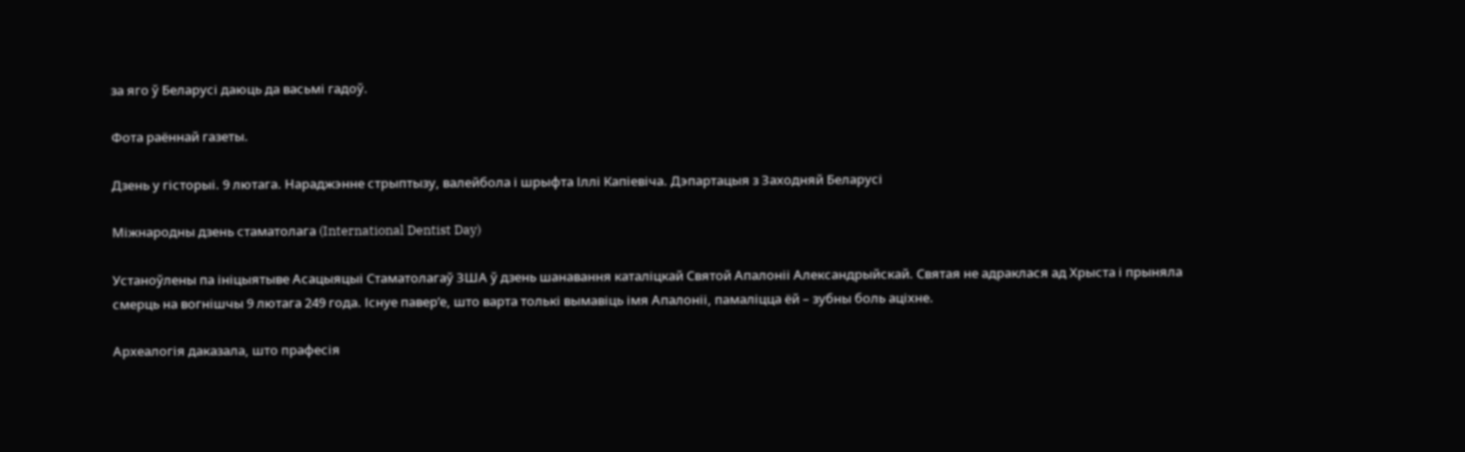за яго ў Беларусі даюць да васьмі гадоў.

Фота раённай газеты.

Дзень у гісторыі. 9 лютага. Нараджэнне стрыптызу, валейбола і шрыфта Іллі Капіевіча. Дэпартацыя з Заходняй Беларусі

Міжнародны дзень стаматолага (International Dentist Day)

Устаноўлены па ініцыятыве Асацыяцыі Стаматолагаў ЗША ў дзень шанавання каталіцкай Святой Апалоніі Александрыйскай. Святая не адраклася ад Хрыста і прыняла смерць на вогнішчы 9 лютага 249 года. Існуе павер’е, што варта толькі вымавіць імя Апалоніі, памаліцца ёй – зубны боль аціхне.

Археалогія даказала, што прафесія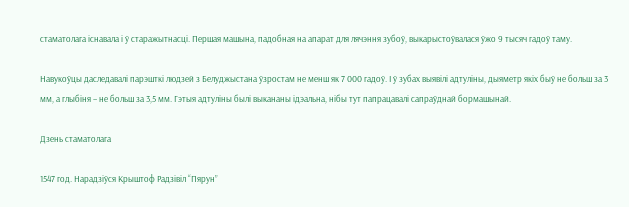стаматолага існавала і ў старажытнасці. Першая машына, падобная на апарат для лячэння зубоў, выкарыстоўвалася ўжо 9 тысяч гадоў таму.

Навукоўцы даследавалі парэшткі людзей з Белуджыстана ўзростам не менш як 7 000 гадоў. І ў зубах выявілі адтуліны, дыяметр якіх быў не больш за 3 мм, а глыбіня – не больш за 3,5 мм. Гэтыя адтуліны былі выкананы ідэальна, нібы тут папрацавалі сапраўднай бормашынай.

Дзень стаматолага

1547 год. Нарадзіўся Крыштоф Радзівіл “Пярун”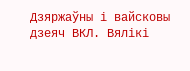Дзяржаўны і вайсковы дзеяч ВКЛ. Вялікі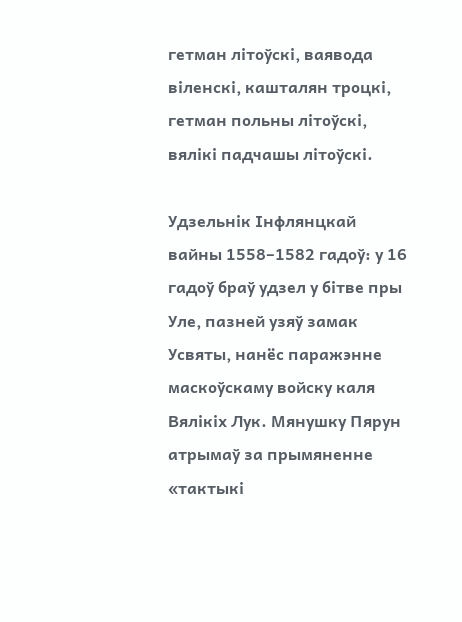гетман літоўскі, ваявода віленскі, кашталян троцкі, гетман польны літоўскі, вялікі падчашы літоўскі.

Удзельнік Інфлянцкай вайны 1558–1582 гадоў: у 16 гадоў браў удзел у бітве пры Уле, пазней узяў замак Усвяты, нанёс паражэнне маскоўскаму войску каля Вялікіх Лук. Мянушку Пярун атрымаў за прымяненне «тактыкі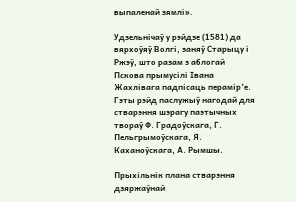выпаленай зямлі».

Удзельнічаў у рэйдзе (1581) да вярхоўяў Волгі, заняў Старыцу і Ржэў, што разам з аблогай Пскова прымусілі Івана Жахлівага падпісаць перамір’е. Гэты рэйд паслужыў нагодай для стварэння шэрагу паэтычных твораў Ф. Градоўскага, Г. Пельгрымоўскага, Я. Каханоўскага, А. Рымшы.

Прыхільнік плана стварэння дзяржаўнай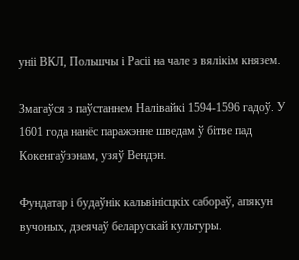уніі ВКЛ, Польшчы і Расіі на чале з вялікім князем.

Змагаўся з паўстаннем Налівайкі 1594-1596 гадоў. У 1601 года нанёс паражэнне шведам ў бітве пад Кокенгаўзэнам, узяў Вендэн.

Фундатар і будаўнік кальвінісцкіх сабораў, апякун вучоных, дзеячаў беларускай культуры.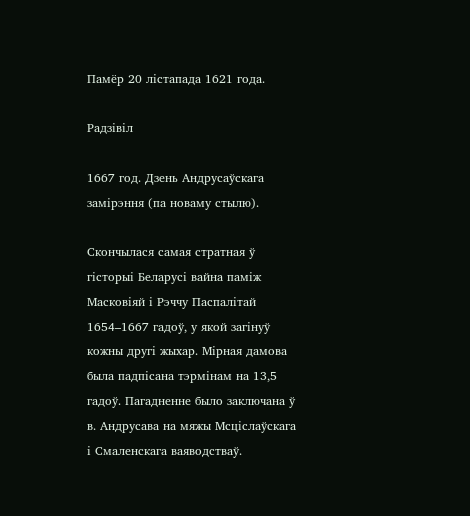Памёр 20 лістапада 1621 года.

Радзівіл

1667 год. Дзень Андрусаўскага замірэння (па новаму стылю).

Скончылася самая стратная ў гісторыі Беларусі вайна паміж Масковіяй і Рэччу Паспалітай 1654–1667 гадоў, у якой загінуў кожны другі жыхар. Мірная дамова была падпісана тэрмінам на 13,5 гадоў. Пагадненне было заключана ў в. Андрусава на мяжы Мсціслаўскага і Смаленскага ваяводстваў.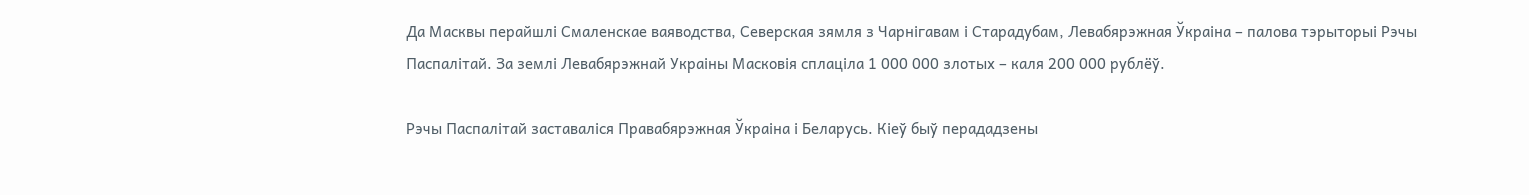Да Масквы перайшлі Смаленскае ваяводства, Северская зямля з Чарнігавам і Старадубам, Левабярэжная Ўкраіна – палова тэрыторыі Рэчы Паспалітай. За землі Левабярэжнай Украіны Масковія сплаціла 1 000 000 злотых – каля 200 000 рублёў.

Рэчы Паспалітай заставаліся Правабярэжная Ўкраіна і Беларусь. Кіеў быў перададзены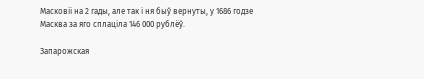Масковіі на 2 гады, але так і ня быў вернуты, у 1686 годзе Масква за яго сплаціла 146 000 рублёў.

Запарожская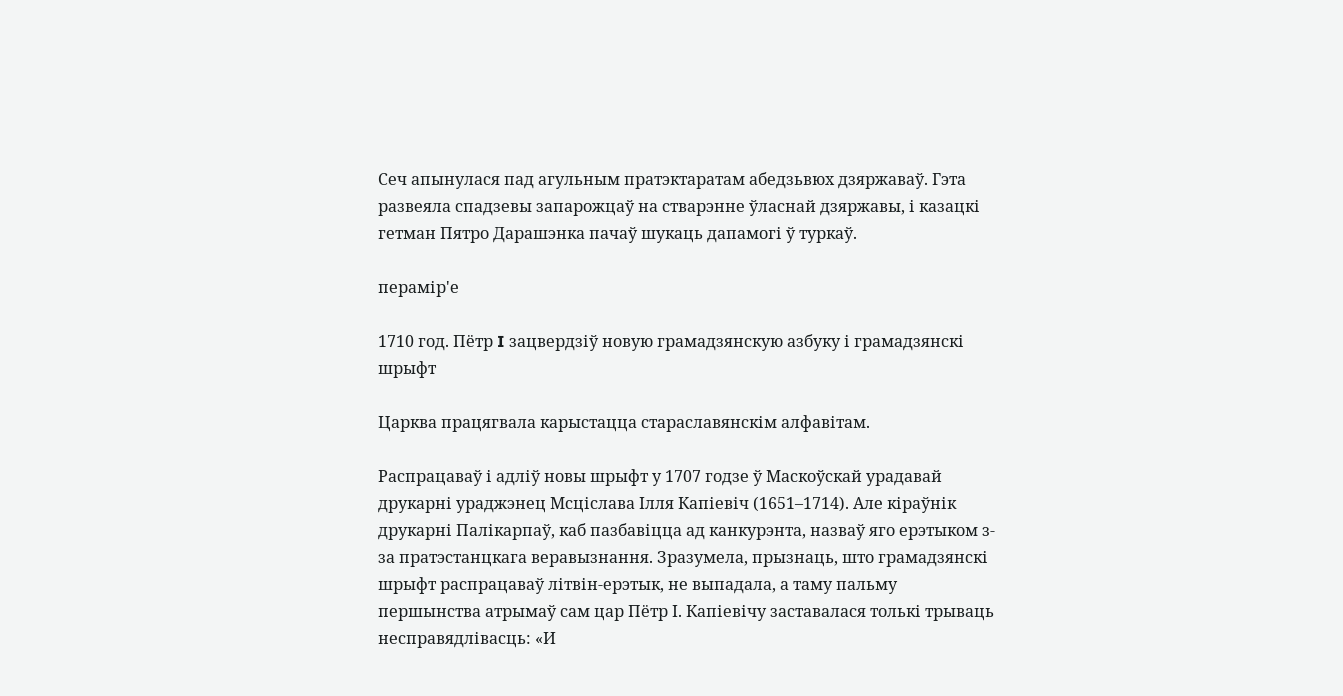Сеч апынулася пад агульным пратэктаратам абедзьвюх дзяржаваў. Гэта развеяла спадзевы запарожцаў на стварэнне ўласнай дзяржавы, і казацкі гетман Пятро Дарашэнка пачаў шукаць дапамогі ў туркаў.

перамір'е

1710 год. Пётр I зацвердзіў новую грамадзянскую азбуку і грамадзянскі шрыфт

Царква працягвала карыстацца стараславянскім алфавітам.

Распрацаваў і адліў новы шрыфт у 1707 годзе ў Маскоўскай урадавай друкарні ураджэнец Мсціслава Ілля Капіевіч (1651–1714). Але кіраўнік друкарні Палікарпаў, каб пазбавіцца ад канкурэнта, назваў яго ерэтыком з-за пратэстанцкага веравызнання. Зразумела, прызнаць, што грамадзянскі шрыфт распрацаваў літвін-ерэтык, не выпадала, а таму пальму першынства атрымаў сам цар Пётр І. Капіевічу заставалася толькі трываць несправядлівасць: «И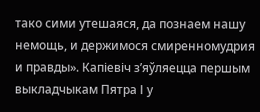тако сими утешаяся, да познаем нашу немощь, и держимося смиренномудрия и правды». Капіевіч з’яўляецца першым выкладчыкам Пятра І у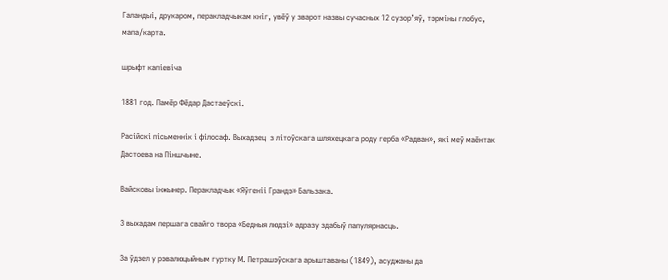Галандыі, друкаром, перакладчыкам кніг, увёў у зварот назвы сучасных 12 сузор’яў, тэрміны глобус, мапа/карта.

шрыфт капіевіча

1881 год. Памёр Фёдар Дастаеўскі.

Расійскі пісьменнік і філосаф. Выхадзец  з літоўскага шляхецкага роду герба «Радван», які меў маёнтак Дастоева на Піншчыне.

Вайсковы інжынер. Перакладчык «Яўгеніі Грандэ» Бальзака.

З выхадам першага свайго твора «Бедныя людзі» адразу здабыў папулярнасць.

За ўдзел у рэвалюцыйным гуртку М. Петрашэўскага арыштаваны (1849), асуджаны да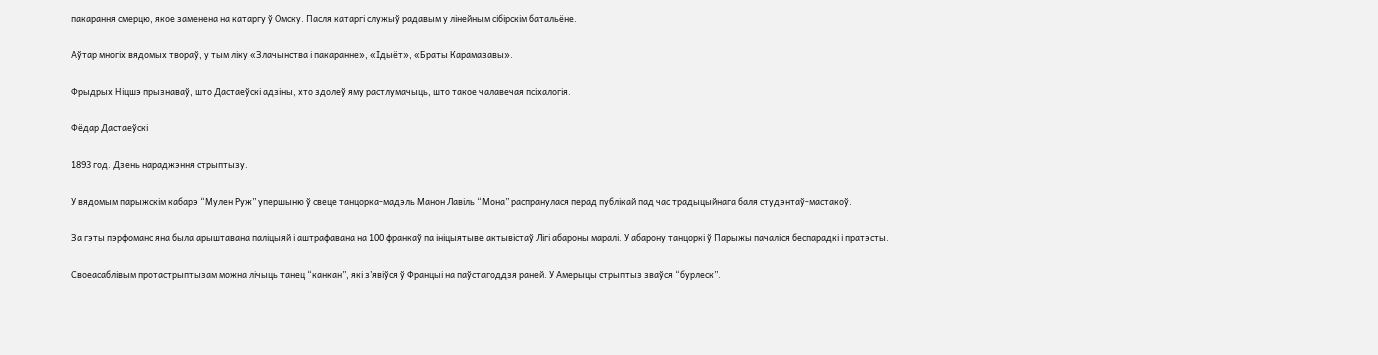пакарання смерцю, якое заменена на катаргу ў Омску. Пасля катаргі служыў радавым у лінейным сібірскім батальёне.

Аўтар многіх вядомых твораў, у тым ліку «Злачынства і пакаранне», «Ідыёт», «Браты Карамазавы».

Фрыдрых Ніцшэ прызнаваў, што Дастаеўскі адзіны, хто здолеў яму растлумачыць, што такое чалавечая псіхалогія.

Фёдар Дастаеўскі

1893 год. Дзень нараджэння стрыптызу.

У вядомым парыжскім кабарэ “Мулен Руж” упершыню ў свеце танцорка-мадэль Манон Лавіль “Мона” распранулася перад публікай пад час традыцыйнага баля студэнтаў-мастакоў.

За гэты пэрфоманс яна была арыштавана паліцыяй і аштрафавана на 100 франкаў па ініцыятыве актывістаў Лігі абароны маралі. У абарону танцоркі ў Парыжы пачаліся беспарадкі і пратэсты.

Своеасаблівым протастрыптызам можна лічыць танец “канкан”, які з’явіўся ў Францыі на паўстагоддзя раней. У Амерыцы стрыптыз зваўся “бурлеск”.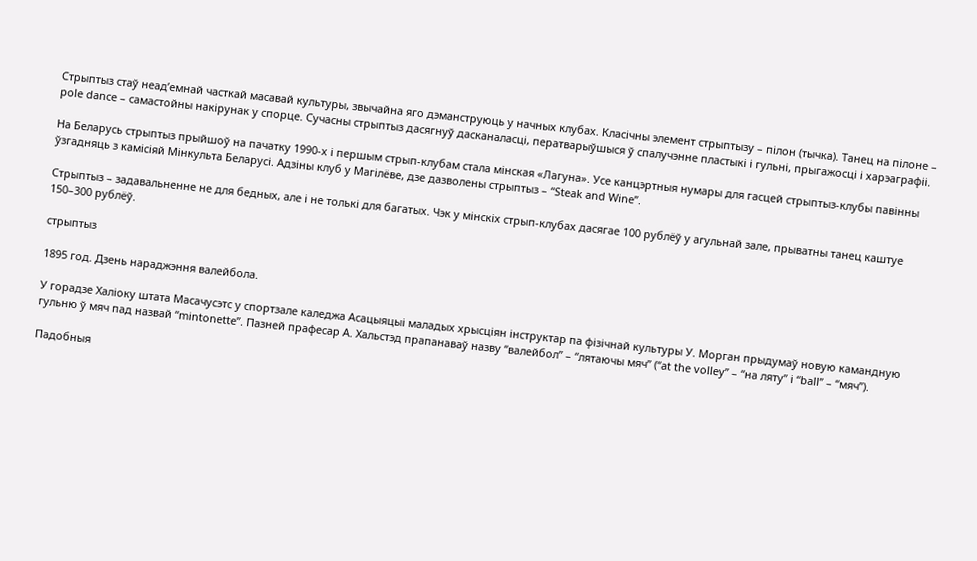Стрыптыз стаў неад’емнай часткай масавай культуры, звычайна яго дэманструюць у начных клубах. Класічны элемент стрыптызу – пілон (тычка). Танец на пілоне – pole dance – самастойны накірунак у спорце. Сучасны стрыптыз дасягнуў дасканаласці, ператварыўшыся ў спалучэнне пластыкі і гульні, прыгажосці і харэаграфіі.

На Беларусь стрыптыз прыйшоў на пачатку 1990-х і першым стрып-клубам стала мінская «Лагуна». Усе канцэртныя нумары для гасцей стрыптыз-клубы павінны ўзгадняць з камісіяй Мінкульта Беларусі. Адзіны клуб у Магілёве, дзе дазволены стрыптыз – “Steak and Wine”.

Стрыптыз – задавальненне не для бедных, але і не толькі для багатых. Чэк у мінскіх стрып-клубах дасягае 100 рублёў у агульнай зале, прыватны танец каштуе 150–300 рублёў.

стрыптыз

1895 год. Дзень нараджэння валейбола.

У горадзе Халіоку штата Масачусэтс у спортзале каледжа Асацыяцыі маладых хрысціян інструктар па фізічнай культуры У. Морган прыдумаў новую камандную гульню ў мяч пад назвай “mintonette”. Пазней прафесар А. Хальстэд прапанаваў назву “валейбол” – “лятаючы мяч” (“at the volley” – “на ляту” і “ball” – “мяч”).

Падобныя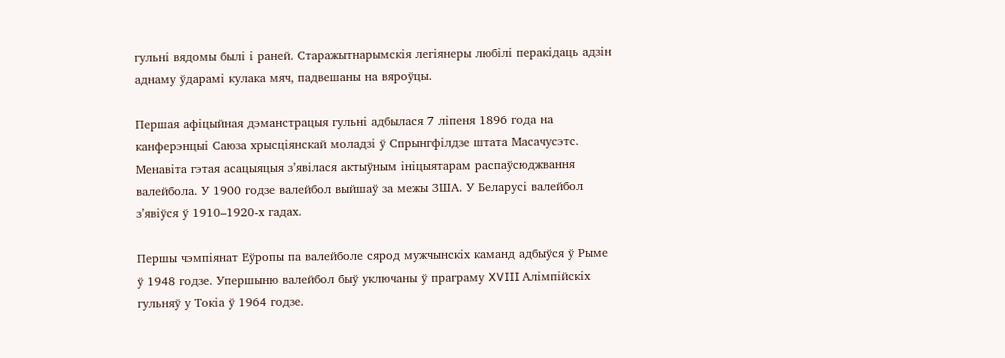гульні вядомы былі і раней. Старажытнарымскія легіянеры любілі перакідаць адзін аднаму ўдарамі кулака мяч, падвешаны на вяроўцы.

Першая афіцыйная дэманстрацыя гульні адбылася 7 ліпеня 1896 года на канферэнцыі Саюза хрысціянскай моладзі ў Спрынгфілдзе штата Масачусэтс. Менавіта гэтая асацыяцыя з’явілася актыўным ініцыятарам распаўсюджвання валейбола. У 1900 годзе валейбол выйшаў за межы ЗША. У Беларусі валейбол з’явіўся ў 1910–1920-х гадах.

Першы чэмпіянат Еўропы па валейболе сярод мужчынскіх каманд адбыўся ў Рыме ў 1948 годзе. Упершыню валейбол быў уключаны ў праграму XVIII Алімпійскіх гульняў у Токіа ў 1964 годзе.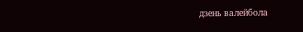дзень валейбола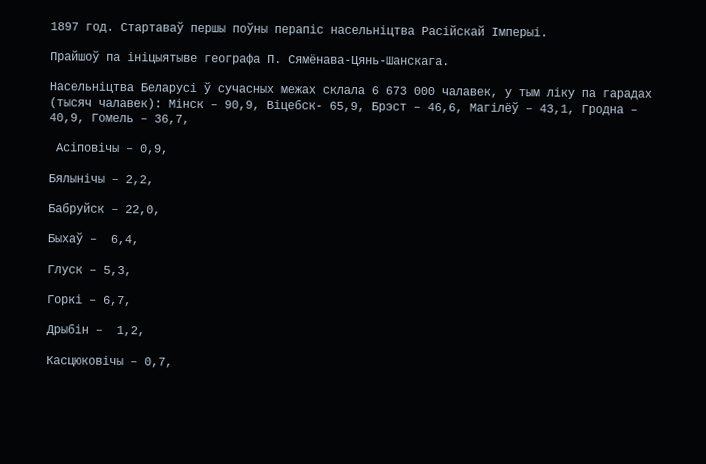1897 год. Стартаваў першы поўны перапіс насельніцтва Расійскай Імперыі.

Прайшоў па ініцыятыве географа П. Сямёнава-Цянь-Шанскага.

Насельніцтва Беларусі ў сучасных межах склала 6 673 000 чалавек, у тым ліку па гарадах (тысяч чалавек): Мінск – 90,9, Віцебск- 65,9, Брэст – 46,6, Магілёў – 43,1, Гродна – 40,9, Гомель – 36,7,

 Асіповічы – 0,9,

Бялынічы – 2,2,

Бабруйск – 22,0,

Быхаў –  6,4,

Глуск – 5,3,

Горкі – 6,7,

Дрыбін –  1,2,

Касцюковічы – 0,7,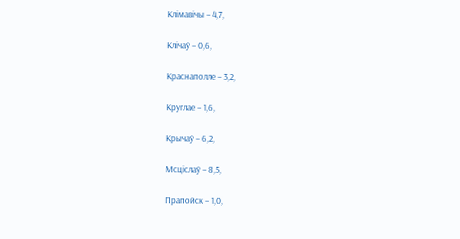Клімавічы – 4,7,

Клічаў – 0,6,

Краснаполле – 3,2,

Круглае – 1,6,

Крычаў – 6,2,

Мсціслаў – 8,5,

Прапойск – 1,0,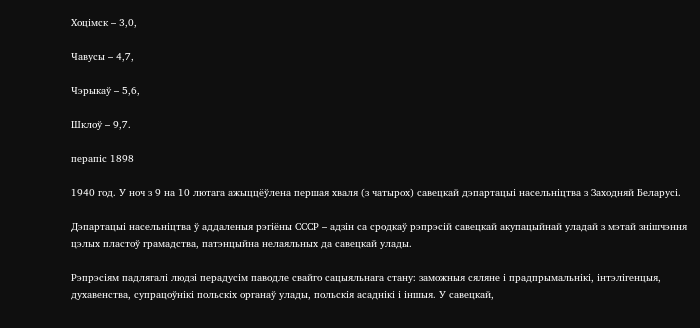Хоцімск – 3,0,

Чавусы – 4,7,

Чэрыкаў – 5,6,

Шклоў – 9,7.

перапіс 1898

1940 год. У ноч з 9 на 10 лютага ажыццёўлена першая хваля (з чатырох) савецкай дэпартацыі насельніцтва з Заходняй Беларусі.

Дэпартацыі насельніцтва ў аддаленыя рэгіёны СССР – адзін са сродкаў рэпрэсій савецкай акупацыйнай уладай з мэтай знішчэння цэлых пластоў грамадства, патэнцыйна нелаяльных да савецкай улады.

Рэпрэсіям падлягалі людзі перадусім паводле свайго сацыяльнага стану: заможныя сяляне і прадпрымальнікі, інтэлігенцыя, духавенства, супрацоўнікі польскіх органаў улады, польскія асаднікі і іншыя. У савецкай,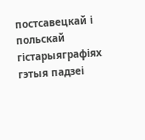постсавецкай і польскай гістарыяграфіях гэтыя падзеі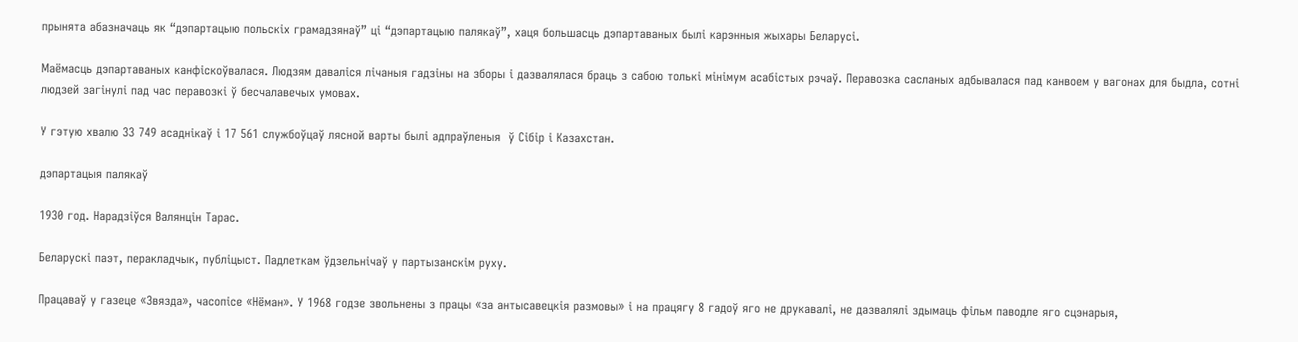прынята абазначаць як “дэпартацыю польскіх грамадзянаў” ці “дэпартацыю палякаў”, хаця большасць дэпартаваных былі карэнныя жыхары Беларусі.

Маёмасць дэпартаваных канфіскоўвалася. Людзям даваліся лічаныя гадзіны на зборы і дазвалялася браць з сабою толькі мінімум асабістых рэчаў. Перавозка сасланых адбывалася пад канвоем у вагонах для быдла, сотні людзей загінулі пад час перавозкі ў бесчалавечых умовах.

У гэтую хвалю 33 749 асаднікаў і 17 561 службоўцаў лясной варты былі адпраўленыя  ў Сібір і Казахстан.

дэпартацыя палякаў

1930 год. Нарадзіўся Валянцін Тарас.

Беларускі паэт, перакладчык, публіцыст. Падлеткам ўдзельнічаў у партызанскім руху.

Працаваў у газеце «Звязда», часопісе «Нёман». У 1968 годзе звольнены з працы «за антысавецкія размовы» і на працягу 8 гадоў яго не друкавалі, не дазвалялі здымаць фільм паводле яго сцэнарыя,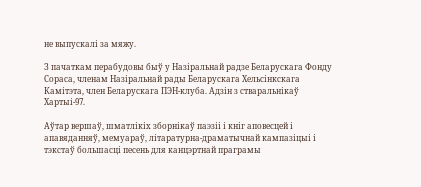не выпускалі за мяжу.

З пачаткам перабудовы быў у Назіральнай радзе Беларускага Фонду Сораса, членам Назіральнай рады Беларускага Хельсінкскага Камітэта, член Беларускага ПЭН-клуба. Адзін з стваральнікаў Хартыі-97.

Аўтар вершаў, шматлікіх зборнікаў паэзіі і кніг аповесцей і апавяданняў, мемуараў, літаратурна-драматычнай кампазіцыі і тэкстаў большасці песень для канцэртнай праграмы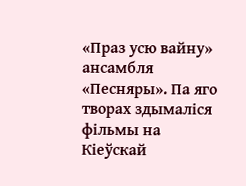«Праз усю вайну» ансамбля «Песняры». Па яго творах здымаліся фільмы на Кіеўскай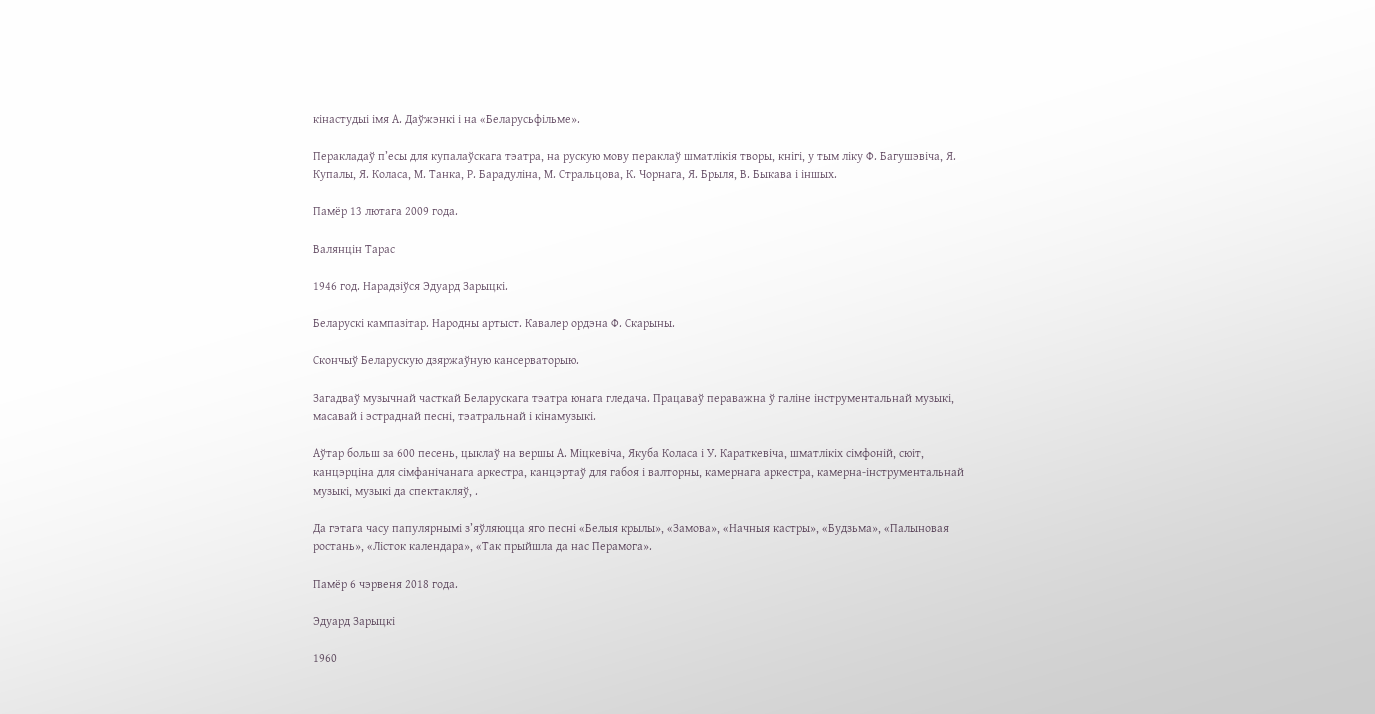кінастудыі імя А. Даўжэнкі і на «Беларусьфільме».

Перакладаў п’есы для купалаўскага тэатра, на рускую мову пераклаў шматлікія творы, кнігі, у тым ліку Ф. Багушэвіча, Я. Купалы, Я. Коласа, М. Танка, Р. Барадуліна, М. Стральцова, К. Чорнага, Я. Брыля, В. Быкава і іншых.

Памёр 13 лютага 2009 года.

Валянцін Тарас

1946 год. Нарадзіўся Эдуард Зарыцкі.

Беларускі кампазітар. Народны артыст. Кавалер ордэна Ф. Скарыны.

Скончыў Беларускую дзяржаўную кансерваторыю.

Загадваў музычнай часткай Беларускага тэатра юнага гледача. Працаваў пераважна ў галіне інструментальнай музыкі, масавай і эстраднай песні, тэатральнай і кінамузыкі.

Аўтар больш за 600 песень, цыклаў на вершы А. Міцкевіча, Якуба Коласа і У. Караткевіча, шматлікіх сімфоній, сюіт, канцэрціна для сімфанічанага аркестра, канцэртаў для габоя і валторны, камернага аркестра, камерна-інструментальнай музыкі, музыкі да спектакляў, .

Да гэтага часу папулярнымі з’яўляюцца яго песні «Белыя крылы», «Замова», «Начныя кастры», «Будзьма», «Палыновая ростань», «Лісток календара», «Так прыйшла да нас Перамога».

Памёр 6 чэрвеня 2018 года.

Эдуард Зарыцкі

1960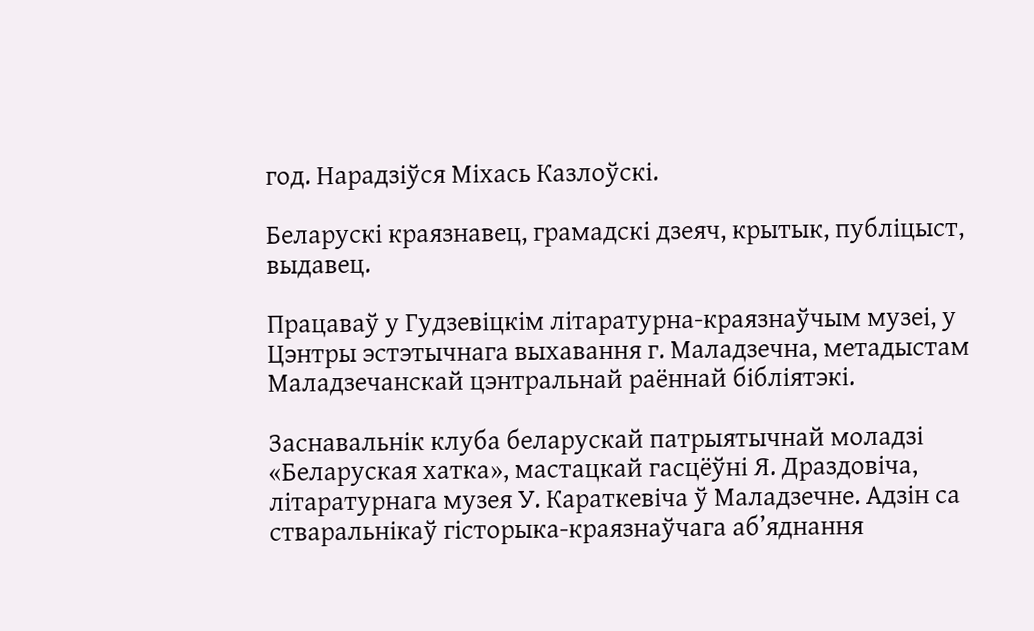год. Нарадзіўся Міхась Казлоўскі.

Беларускі краязнавец, грамадскі дзеяч, крытык, публіцыст, выдавец.

Працаваў у Гудзевіцкім літаратурна-краязнаўчым музеі, у Цэнтры эстэтычнага выхавання г. Маладзечна, метадыстам Маладзечанскай цэнтральнай раённай бібліятэкі.

Заснавальнік клуба беларускай патрыятычнай моладзі «Беларуская хатка», мастацкай гасцёўні Я. Драздовіча, літаратурнага музея У. Караткевіча ў Маладзечне. Адзін са стваральнікаў гісторыка-краязнаўчага аб’яднання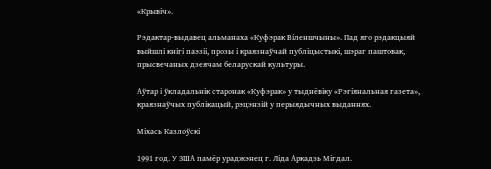«Крывіч».

Рэдактар-выдавец альманаха «Куфэрак Віленшчыны». Пад яго рэдакцыяй выйшлі кнігі паэзіі, прозы і краязнаўчай публіцыстыкі, шэраг паштовак, прысвечаных дзеячам беларускай культуры.

Аўтар і ўкладальнік старонак «Куфэрак» у тыднёвіку «Рэгіянальная газета»,  краязнаўчых публікацый, рэцэнзій у перыядычных выданнях.

Міхась Казлоўскі

1991 год. У ЗША памёр ураджэнец г. Ліда Аркадзь Мігдал.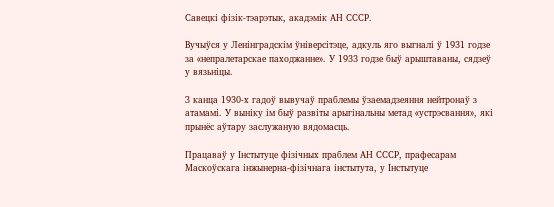Савецкі фізік-тэарэтык, акадэмік АН СССР.

Вучыўся у Ленінградскім ўніверсітэце, адкуль яго выгналі ў 1931 годзе за «непралетарскае паходжанне». У 1933 годзе быў арыштаваны, сядзеў у вязьніцы.

З канца 1930-х гадоў вывучаў праблемы ўзаемадзеяння нейтронаў з атамамі. У выніку ім быў развіты арыгінальны метад «устрэсвання», які прынёс аўтару заслужаную вядомасць.

Працаваў у Інстытуце фізічных праблем АН СССР, прафесарам Маскоўскага інжынерна-фізічнага інстытута, у Інстытуце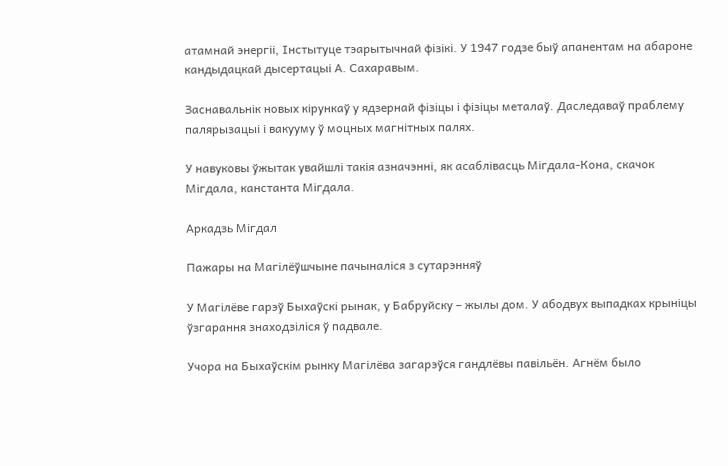атамнай энергіі, Інстытуце тэарытычнай фізікі. У 1947 годзе быў апанентам на абароне кандыдацкай дысертацыі А. Сахаравым.

Заснавальнік новых кірункаў у ядзернай фізіцы і фізіцы металаў. Даследаваў праблему палярызацыі і вакууму ў моцных магнітных палях.

У навуковы ўжытак увайшлі такія азначэнні, як асаблівасць Мігдала-Кона, скачок Мігдала, канстанта Мігдала.

Аркадзь Мігдал

Пажары на Магілёўшчыне пачыналіся з сутарэнняў

У Магілёве гарэў Быхаўскі рынак, у Бабруйску – жылы дом. У абодвух выпадках крыніцы ўзгарання знаходзіліся ў падвале.

Учора на Быхаўскім рынку Магілёва загарэўся гандлёвы павільён. Агнём было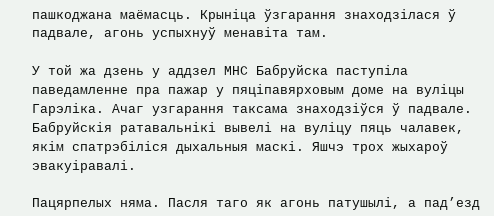пашкоджана маёмасць. Крыніца ўзгарання знаходзілася ў падвале, агонь успыхнуў менавіта там.

У той жа дзень у аддзел МНС Бабруйска паступіла паведамленне пра пажар у пяціпавярховым доме на вуліцы Гарэліка. Ачаг узгарання таксама знаходзіўся ў падвале. Бабруйскія ратавальнікі вывелі на вуліцу пяць чалавек, якім спатрэбіліся дыхальныя маскі. Яшчэ трох жыхароў эвакуіравалі.

Пацярпелых няма. Пасля таго як агонь патушылі, а пад’езд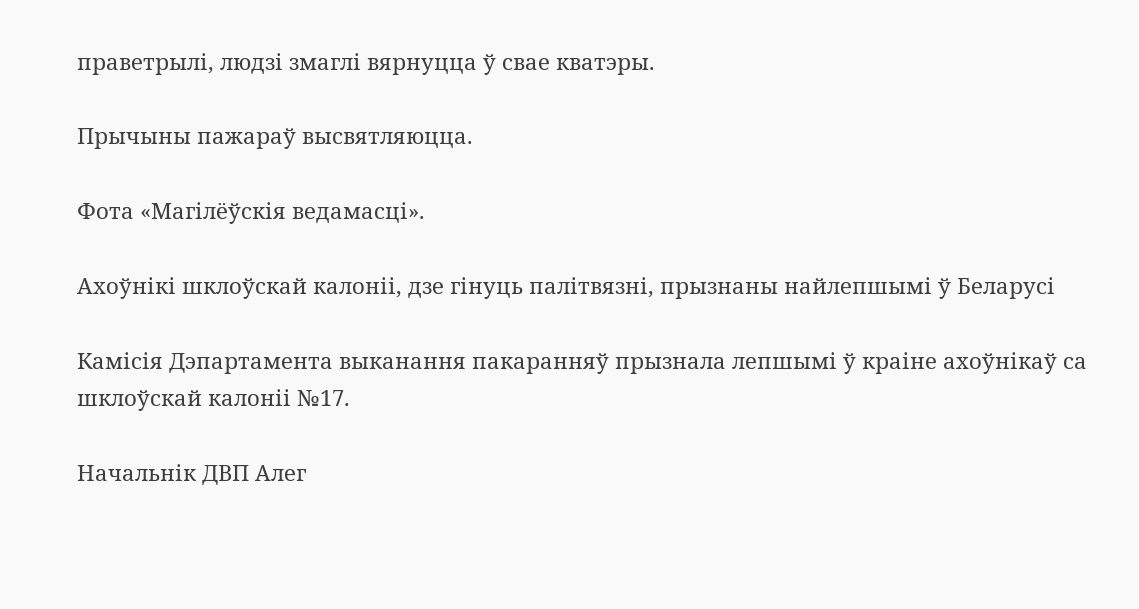праветрылі, людзі змаглі вярнуцца ў свае кватэры.

Прычыны пажараў высвятляюцца.

Фота «Магілёўскія ведамасці».

Ахоўнікі шклоўскай калоніі, дзе гінуць палітвязні, прызнаны найлепшымі ў Беларусі

Камісія Дэпартамента выканання пакаранняў прызнала лепшымі ў краіне ахоўнікаў са шклоўскай калоніі №17.

Начальнік ДВП Алег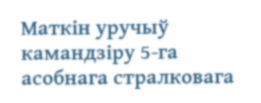Маткін уручыў камандзіру 5-га асобнага стралковага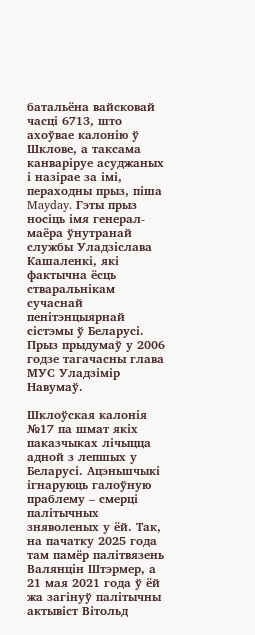батальёна вайсковай часці 6713, што ахоўвае калонію ў Шклове, а таксама канваріруе асуджаных і назірае за імі, пераходны прыз, піша Mayday. Гэты прыз носіць імя генерал-маёра ўнутранай службы Уладзіслава Кашаленкі, які фактычна ёсць стваральнікам сучаснай пенітэнцыярнай сістэмы ў Беларусі. Прыз прыдумаў у 2006 годзе тагачасны глава МУС Уладзімір Навумаў.

Шклоўская калонія №17 па шмат якіх паказчыках лічыцца адной з лепшых у Беларусі. Ацэньшчыкі ігнаруюць галоўную праблему – смерці палітычных зняволеных у ёй. Так, на пачатку 2025 года там памёр палітвязень Валянцін Штэрмер, а 21 мая 2021 года ў ёй жа загінуў палітычны актывіст Вітольд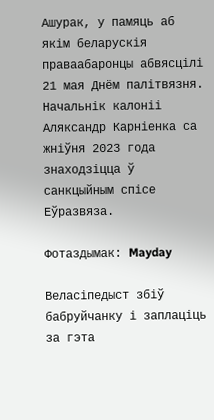Ашурак, у памяць аб якім беларускія праваабаронцы абвясцілі 21 мая Днём палітвязня. Начальнік калоніі Аляксандр Карніенка са жніўня 2023 года знаходзіцца ў санкцыйным спісе Еўразвяза.

Фотаздымак: Mayday

Веласіпедыст збіў бабруйчанку і заплаціць за гэта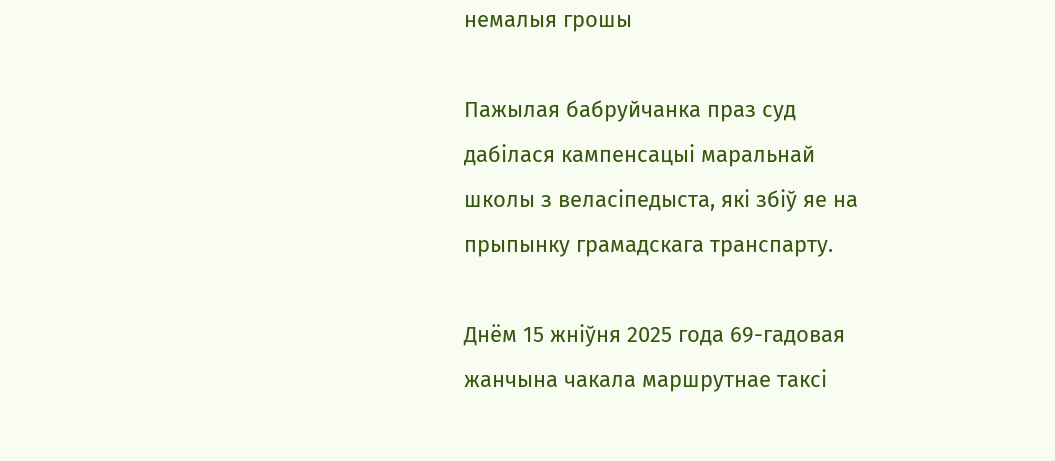немалыя грошы

Пажылая бабруйчанка праз суд дабілася кампенсацыі маральнай школы з веласіпедыста, які збіў яе на прыпынку грамадскага транспарту.

Днём 15 жніўня 2025 года 69-гадовая жанчына чакала маршрутнае таксі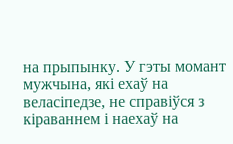на прыпынку. У гэты момант мужчына, які ехаў на веласіпедзе, не справіўся з кіраваннем і наехаў на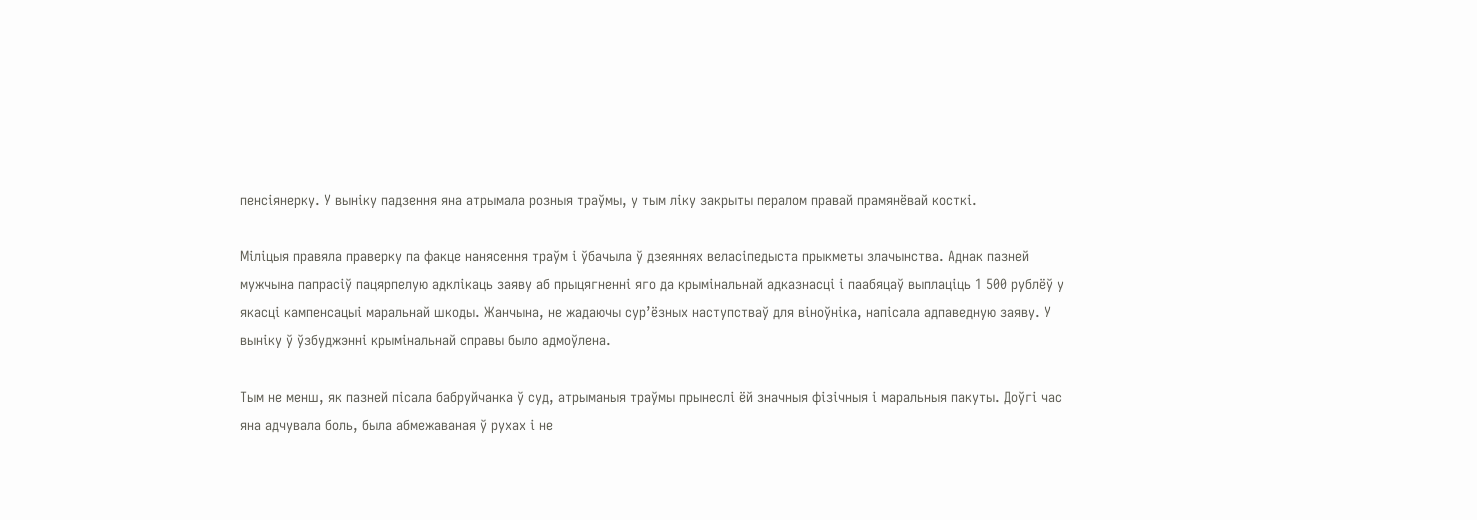пенсіянерку. У выніку падзення яна атрымала розныя траўмы, у тым ліку закрыты пералом правай прамянёвай косткі.

Міліцыя правяла праверку па факце нанясення траўм і ўбачыла ў дзеяннях веласіпедыста прыкметы злачынства. Аднак пазней мужчына папрасіў пацярпелую адклікаць заяву аб прыцягненні яго да крымінальнай адказнасці і паабяцаў выплаціць 1 500 рублёў у якасці кампенсацыі маральнай шкоды. Жанчына, не жадаючы сур’ёзных наступстваў для віноўніка, напісала адпаведную заяву. У выніку ў ўзбуджэнні крымінальнай справы было адмоўлена.

Тым не менш, як пазней пісала бабруйчанка ў суд, атрыманыя траўмы прынеслі ёй значныя фізічныя і маральныя пакуты. Доўгі час яна адчувала боль, была абмежаваная ў рухах і не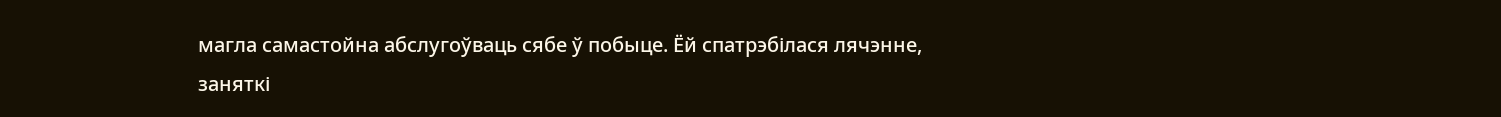магла самастойна абслугоўваць сябе ў побыце. Ёй спатрэбілася лячэнне, заняткі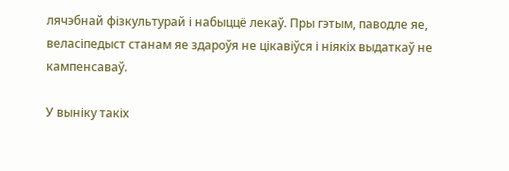лячэбнай фізкультурай і набыццё лекаў. Пры гэтым, паводле яе, веласіпедыст станам яе здароўя не цікавіўся і ніякіх выдаткаў не кампенсаваў.

У выніку такіх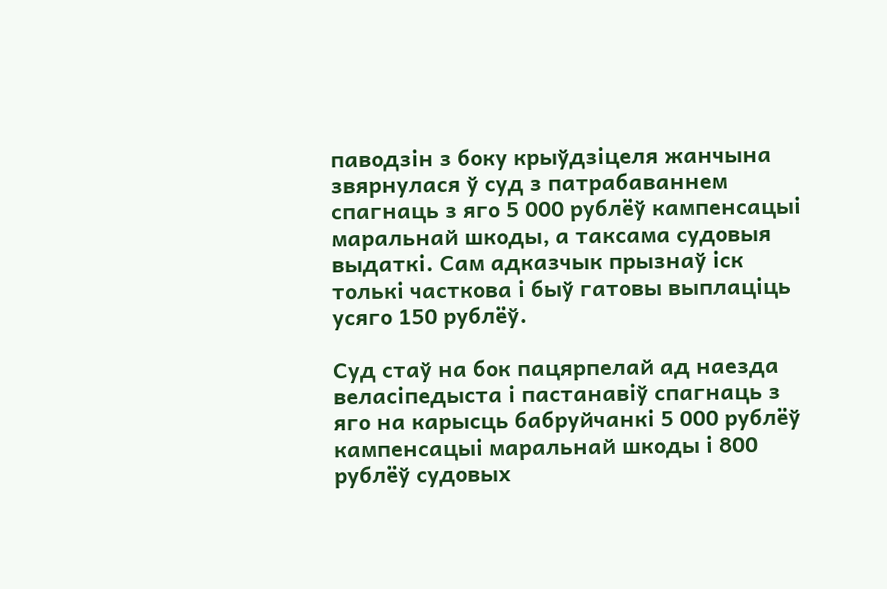паводзін з боку крыўдзіцеля жанчына звярнулася ў суд з патрабаваннем спагнаць з яго 5 000 рублёў кампенсацыі маральнай шкоды, а таксама судовыя выдаткі. Сам адказчык прызнаў іск толькі часткова і быў гатовы выплаціць усяго 150 рублёў.

Суд стаў на бок пацярпелай ад наезда веласіпедыста і пастанавіў спагнаць з яго на карысць бабруйчанкі 5 000 рублёў кампенсацыі маральнай шкоды і 800 рублёў судовых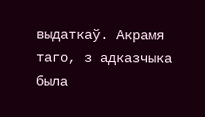выдаткаў. Акрамя таго, з адказчыка была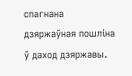спагнана дзяржаўная пошліна ў даход дзяржавы.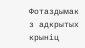Фотаздымак з адкрытых крыніц